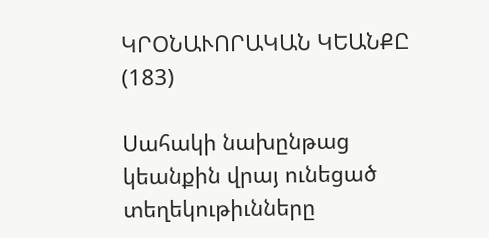ԿՐՕՆԱՒՈՐԱԿԱՆ ԿԵԱՆՔԸ (183)

Սահակի նախընթաց կեանքին վրայ ունեցած տեղեկութիւնները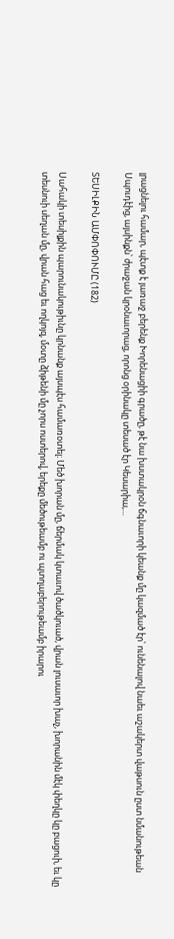լրացնելու համար, պէտք է յառաջ բերենք Խորենացիի գրածը, թէ նա խստակրօն ճգնաւորի կեանք մը կազմած էր՝ ունենալով նաեւ աշակերտ վաթսուն ըստ նմանութեան Սպուդէից, այսինքն՝ ժրաջան կրօնաւորաց, որոնց օրինակը տեսած էր Կեսարիա,...

ՏԵՍԻԼՔԻՆ ԱՄՓՈՓՈՒՄԸ (182)

Սահակի տեսիլքին պարունակութիւնը կրնանք այսպէս համառօտել։ Մեծ խորան մը, ճերմակ կտաւով ծածկուած, վրան լուսաւոր խաչ, խորանին մէկ փեղկը կը բացուի, եւ կը տեսնուի սեղան մը, վրան հաց եւ ողկոյզ, մօտը ձիթենի մը չորս ոստերով, երեքը մեծութեամբ ու պտղաբերութեամբ իրարու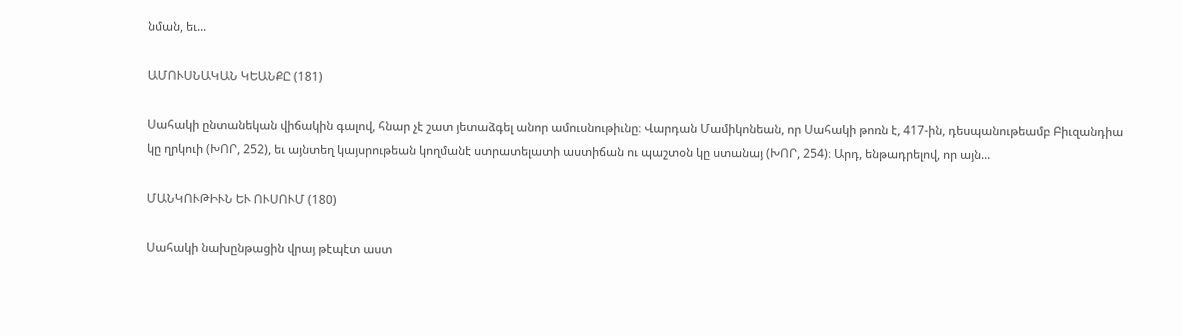նման, եւ...

ԱՄՈՒՍՆԱԿԱՆ ԿԵԱՆՔԸ (181)

Սահակի ընտանեկան վիճակին գալով, հնար չէ շատ յետաձգել անոր ամուսնութիւնը։ Վարդան Մամիկոնեան, որ Սահակի թոռն է, 417-ին, դեսպանութեամբ Բիւզանդիա կը ղրկուի (ԽՈՐ, 252), եւ այնտեղ կայսրութեան կողմանէ ստրատելատի աստիճան ու պաշտօն կը ստանայ (ԽՈՐ, 254)։ Արդ, ենթադրելով, որ այն...

ՄԱՆԿՈՒԹԻՒՆ ԵՒ ՈՒՍՈՒՄ (180)

Սահակի նախընթացին վրայ թէպէտ աստ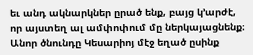եւ անդ ակնարկներ ըրած ենք, բայց կ’արժէ, որ այստեղ ալ ամփոփում մը ներկայացնենք։ Անոր ծնունդը Կեսարիոյ մէջ եղած ըսինք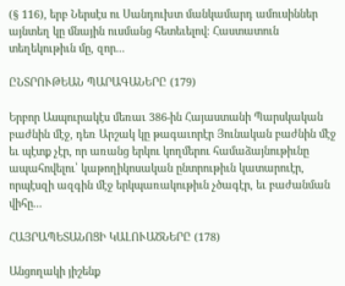(§ 116), երբ Ներսէս ու Սանդուխտ մանկամարդ ամուսիններ այնտեղ կը մնային ուսմանց հետեւելով։ Հաստատուն տեղեկութիւն մը, զոր...

ԸՆՏՐՈՒԹԵԱՆ ՊԱՐԱԳԱՆԵՐԸ (179)

Երբոր Ասպուրակէս մեռաւ 386-ին Հայաստանի Պարսկական բաժնին մէջ, դեռ Արշակ կը թագաւորէր Յունական բաժնին մէջ եւ պէտք չէր, որ առանց երկու կողմերու համաձայնութիւնը ապահովելու՝ կաթողիկոսական ընտրութիւն կատարուէր, որպէսզի ազգին մէջ երկպառակութիւն չծագէր, եւ բաժանման վիհը...

ՀԱՅՐԱՊԵՏԱՆՈՑԻ ԿԱԼՈՒԱԾՆԵՐԸ (178)

Անցողակի յիշենք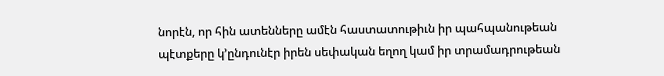նորէն, որ հին ատենները ամէն հաստատութիւն իր պահպանութեան պէտքերը կ’ընդունէր իրեն սեփական եղող կամ իր տրամադրութեան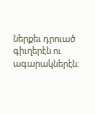ներքեւ դրուած գիւղերէն ու ագարակներէն։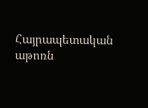Հայրապետական աթոռն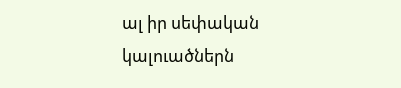ալ իր սեփական կալուածներն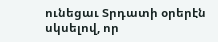ունեցաւ Տրդատի օրերէն սկսելով, որ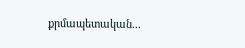քրմապետական...